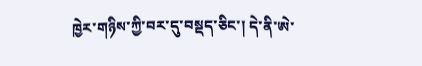ཁྱེར་གཉིས་ཀྱི་བར་དུ་བསྡད་ཅིང་། དེ་ནི་ཨེ་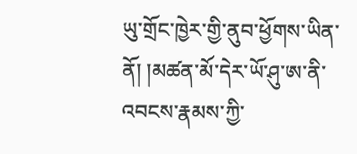ཡུ་གྲོང་ཁྱེར་གྱི་ནུབ་ཕྱོགས་ཡིན་ནོ། །མཚན་མོ་དེར་ཡོ་ཤུ་ཨ་ནི་འབངས་རྣམས་ཀྱི་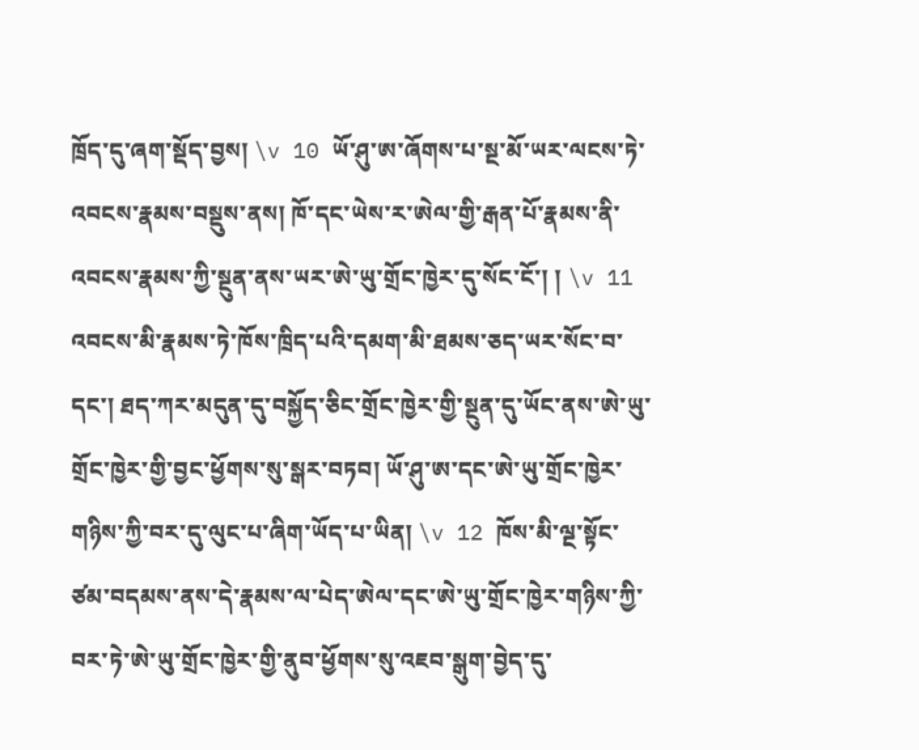ཁྲོད་དུ་ཞག་སྡོད་བྱས། \v 10 ཡོ་ཤུ་ཨ་ཞོགས་པ་སྔ་མོ་ཡར་ལངས་ཏེ་འབངས་རྣམས་བསྡུས་ནས། ཁོ་དང་ཡེས་ར་ཨེལ་གྱི་རྒན་པོ་རྣམས་ནི་འབངས་རྣམས་ཀྱི་སྔུན་ནས་ཡར་ཨེ་ཡུ་གྲོང་ཁྱེར་དུ་སོང་ངོ་། ། \v 11 འབངས་མི་རྣམས་ཏེ་ཁོས་ཁྲིད་པའི་དམག་མི་ཐམས་ཅད་ཡར་སོང་བ་དང་། ཐད་ཀར་མདུན་དུ་བསྐྱོད་ཅིང་གྲོང་ཁྱེར་གྱི་སྔུན་དུ་ཡོང་ནས་ཨེ་ཡུ་གྲོང་ཁྱེར་གྱི་བྱང་ཕྱོགས་སུ་སྒར་བཏབ། ཡོ་ཤུ་ཨ་དང་ཨེ་ཡུ་གྲོང་ཁྱེར་གཉིས་ཀྱི་བར་དུ་ལུང་པ་ཞིག་ཡོད་པ་ཡིན། \v 12 ཁོས་མི་ལྔ་སྟོང་ཙམ་བདམས་ནས་དེ་རྣམས་ལ་པེད་ཨེལ་དང་ཨེ་ཡུ་གྲོང་ཁྱེར་གཉིས་ཀྱི་བར་ཏེ་ཨེ་ཡུ་གྲོང་ཁྱེར་གྱི་ནུབ་ཕྱོགས་སུ་འཇབ་སྒུག་བྱེད་དུ་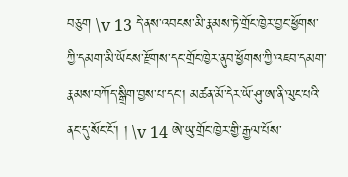བཅུག \v 13 དེ་ནས་འབངས་མི་རྣམས་ཏེ་གྲོང་ཁྱེར་བྱང་ཕྱོགས་ཀྱི་དམག་མི་ཡོངས་རྫོགས་དང་གྲོང་ཁྱེར་ནུབ་ཕྱོགས་ཀྱི་འཇབ་དམག་རྣམས་བཀོད་སྒྲིག་བྱས་པ་དང་། མཚན་མོ་དེར་ཡོ་ཤུ་ཨ་ནི་ལུང་པའི་ནང་དུ་སོང་ངོ་། ། \v 14 ཨེ་ཡུ་གྲོང་ཁྱེར་གྱི་རྒྱལ་པོས་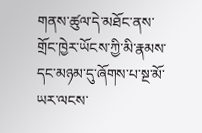གནས་ཚུལ་དེ་མཐོང་ནས་གྲོང་ཁྱེར་ཡོངས་ཀྱི་མི་རྣམས་དང་མཉམ་དུ་ཞོགས་པ་སྔ་མོ་ཡར་ལངས་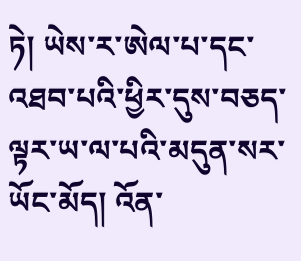ཏེ། ཡེས་ར་ཨེལ་པ་དང་འཐབ་པའི་ཕྱིར་དུས་བཅད་ལྟར་ཡ་ལ་པའི་མདུན་སར་ཡོང་མོད། འོན་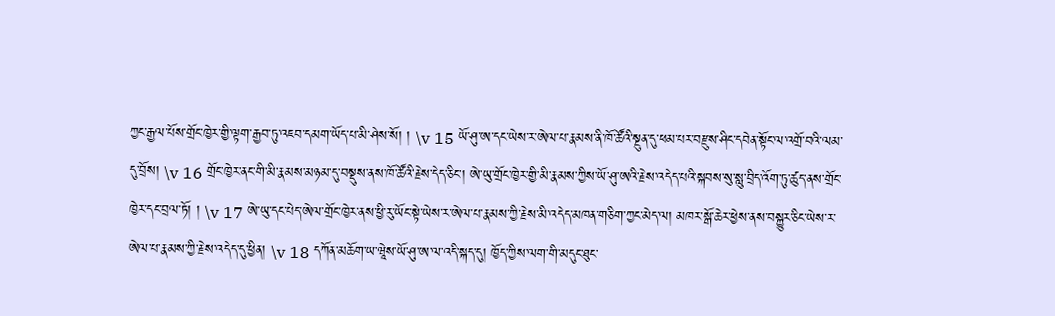ཀྱང་རྒྱལ་པོས་གྲོང་ཁྱེར་གྱི་ལྟག་རྒྱབ་ཏུ་འཇབ་དམག་ཡོད་པ་མི་ཤེས་སོ། ། \v 15 ཡོ་ཤུ་ཨ་དང་ཡེས་ར་ཨེལ་པ་རྣམས་ནི་ཁོ་ཚོའི་སྔུན་དུ་ཕམ་པར་བརྫུས་ཤིང་དབེན་སྟོང་ལ་འགྲོ་བའི་ལམ་དུ་བྲོས། \v 16 གྲོང་ཁྱེར་ནང་གི་མི་རྣམས་མཉམ་དུ་བསྡུས་ནས་ཁོ་ཚོའི་རྗེས་དེད་ཅིང་། ཨེ་ཡུ་གྲོང་ཁྱེར་གྱི་མི་རྣམས་ཀྱིས་ཡོ་ཤུ་ཨའི་རྗེས་འདེད་པའི་སྐབས་སུ་སླུ་བྲིད་འོག་ཏུ་ཚུད་ནས་གྲོང་ཁྱེར་དང་བྲལ་ཏོ། ། \v 17 ཨེ་ཡུ་དང་པེད་ཨེལ་གྲོང་ཁྱེར་ནས་ཕྱི་རུ་ཡོང་སྟེ་ཡེས་ར་ཨེལ་པ་རྣམས་ཀྱི་རྗེས་མི་འདེད་མཁན་གཅིག་ཀྱང་མེད་ལ། མཁར་སྒོ་ཆེར་ཕྱེས་ནས་བསྐྱུར་ཅིང་ཡེས་ར་ཨེལ་པ་རྣམས་ཀྱི་རྗེས་འདེད་དུ་ཕྱིན། \v 18 དཀོན་མཆོག་ཡ་ཝཱེས་ཡོ་ཤུ་ཨ་ལ་འདི་སྐད་དུ། ཁྱོད་ཀྱིས་ལག་གི་མདུང་ཐུང་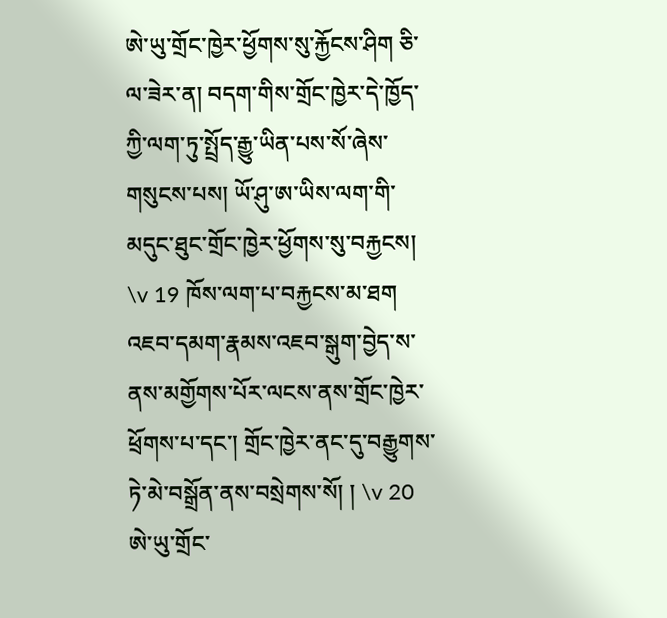ཨེ་ཡུ་གྲོང་ཁྱེར་ཕྱོགས་སུ་རྐྱོངས་ཤིག ཅི་ལ་ཟེར་ན། བདག་གིས་གྲོང་ཁྱེར་དེ་ཁྱོད་ཀྱི་ལག་ཏུ་སྤྲོད་རྒྱུ་ཡིན་པས་སོ་ཞེས་གསུངས་པས། ཡོ་ཤུ་ཨ་ཡིས་ལག་གི་མདུང་ཐུང་གྲོང་ཁྱེར་ཕྱོགས་སུ་བརྐྱངས། \v 19 ཁོས་ལག་པ་བརྐྱངས་མ་ཐག འཇབ་དམག་རྣམས་འཇབ་སྒུག་བྱེད་ས་ནས་མགྱོགས་པོར་ལངས་ནས་གྲོང་ཁྱེར་ཕྲོགས་པ་དང་། གྲོང་ཁྱེར་ནང་དུ་བརྒྱུགས་ཏེ་མེ་བསྒྲོན་ནས་བསྲེགས་སོ། ། \v 20 ཨེ་ཡུ་གྲོང་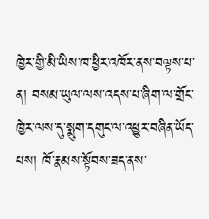ཁྱེར་གྱི་མི་ཡིས་ཁ་ཕྱིར་འཁོར་ནས་བལྟས་པ་ན། བསམ་ཡུལ་ལས་འདས་པ་ཞིག་ལ་གྲོང་ཁྱེར་ལས་དུ་སྨུག་དགུང་ལ་འཕྱུར་བཞིན་ཡོད་པས། ཁོ་རྣམས་སྟོབས་ཟད་ནས་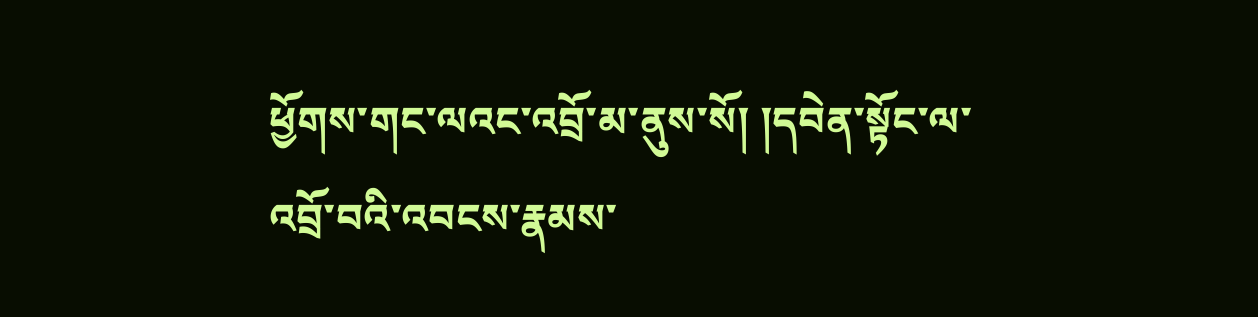ཕྱོགས་གང་ལའང་འབྲོ་མ་ནུས་སོ། །དབེན་སྟོང་ལ་འབྲོ་བའི་འབངས་རྣམས་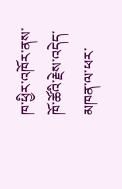ཁ་ཕྱིར་འཁོར་ནས་ཁོ་ཚོའི་རྗེས་འདེད་མཁན་ལ་ཕར་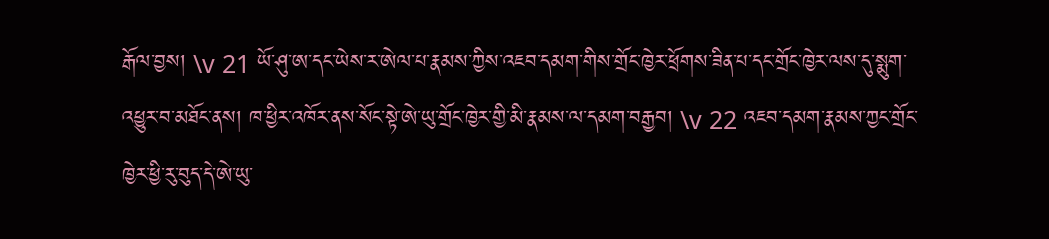རྒོལ་བྱས། \v 21 ཡོ་ཤུ་ཨ་དང་ཡེས་ར་ཨེལ་པ་རྣམས་ཀྱིས་འཇབ་དམག་གིས་གྲོང་ཁྱེར་ཕྲོགས་ཟིན་པ་དང་གྲོང་ཁྱེར་ལས་དུ་སྨུག་འཕྱུར་བ་མཐོང་ནས། ཁ་ཕྱིར་འཁོར་ནས་སོང་སྟེ་ཨེ་ཡུ་གྲོང་ཁྱེར་གྱི་མི་རྣམས་ལ་དམག་བརྒྱབ། \v 22 འཇབ་དམག་རྣམས་ཀྱང་གྲོང་ཁྱེར་ཕྱི་རུ་བུད་དེ་ཨེ་ཡུ་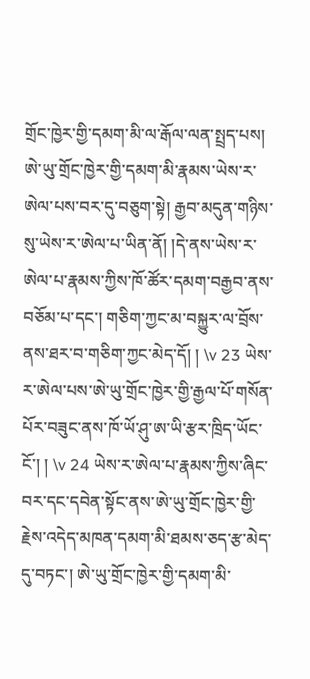གྲོང་ཁྱེར་གྱི་དམག་མི་ལ་རྒོལ་ལན་སྤྲད་པས། ཨེ་ཡུ་གྲོང་ཁྱེར་གྱི་དམག་མི་རྣམས་ཡེས་ར་ཨེལ་པས་བར་དུ་བཅུག་སྟེ། རྒྱབ་མདུན་གཉིས་སུ་ཡེས་ར་ཨེལ་པ་ཡིན་ནོ། །དེ་ནས་ཡེས་ར་ཨེལ་པ་རྣམས་ཀྱིས་ཁོ་ཚོར་དམག་བརྒྱབ་ནས་བཅོམ་པ་དང་། གཅིག་ཀྱང་མ་བསྐྱུར་ལ་བྲོས་ནས་ཐར་བ་གཅིག་ཀྱང་མེད་དོ། ། \v 23 ཡེས་ར་ཨེལ་པས་ཨེ་ཡུ་གྲོང་ཁྱེར་གྱི་རྒྱལ་པོ་གསོན་པོར་བཟུང་ནས་ཁོ་ཡོ་ཤུ་ཨ་ཡི་རྩར་ཁྲིད་ཡོང་ངོ་། ། \v 24 ཡེས་ར་ཨེལ་པ་རྣམས་ཀྱིས་ཞིང་བར་དང་དབེན་སྟོང་ནས་ཨེ་ཡུ་གྲོང་ཁྱེར་གྱི་རྗེས་འདེད་མཁན་དམག་མི་ཐམས་ཅད་རྩ་མེད་དུ་བཏང་། ཨེ་ཡུ་གྲོང་ཁྱེར་གྱི་དམག་མི་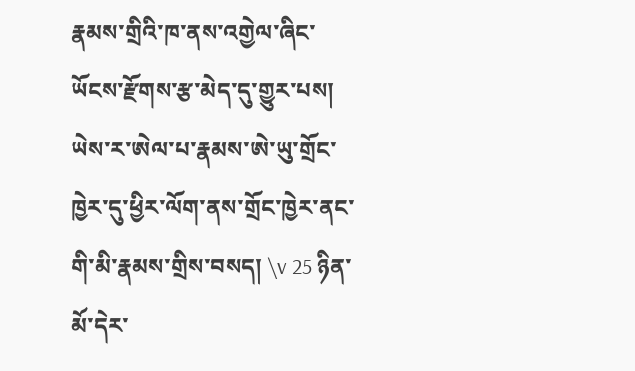རྣམས་གྲིའི་ཁ་ནས་འགྱེལ་ཞིང་ཡོངས་རྫོགས་རྩ་མེད་དུ་གྱུར་པས། ཡེས་ར་ཨེལ་པ་རྣམས་ཨེ་ཡུ་གྲོང་ཁྱེར་དུ་ཕྱིར་ལོག་ནས་གྲོང་ཁྱེར་ནང་གི་མི་རྣམས་གྲིས་བསད། \v 25 ཉིན་མོ་དེར་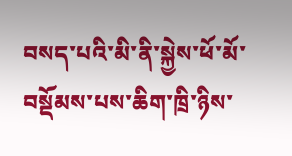བསད་པའི་མི་ནི་སྐྱེས་ཕོ་མོ་བསྡོམས་པས་ཆིག་ཁྲི་ཉིས་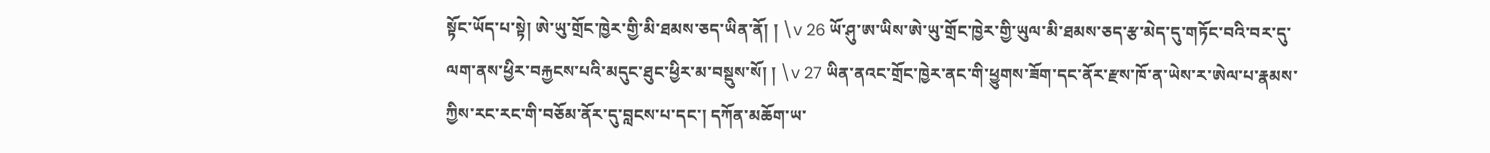སྟོང་ཡོད་པ་སྟེ། ཨེ་ཡུ་གྲོང་ཁྱེར་གྱི་མི་ཐམས་ཅད་ཡིན་ནོ། ། \v 26 ཡོ་ཤུ་ཨ་ཡིས་ཨེ་ཡུ་གྲོང་ཁྱེར་གྱི་ཡུལ་མི་ཐམས་ཅད་རྩ་མེད་དུ་གཏོང་བའི་བར་དུ་ལག་ནས་ཕྱིར་བརྐྱངས་པའི་མདུང་ཐུང་ཕྱིར་མ་བསྡུས་སོ། ། \v 27 ཡིན་ནའང་གྲོང་ཁྱེར་ནང་གི་ཕྱུགས་ཟོག་དང་ནོར་རྫས་ཁོ་ན་ཡེས་ར་ཨེལ་པ་རྣམས་ཀྱིས་རང་རང་གི་བཅོམ་ནོར་དུ་བླངས་པ་དང་། དཀོན་མཆོག་ཡ་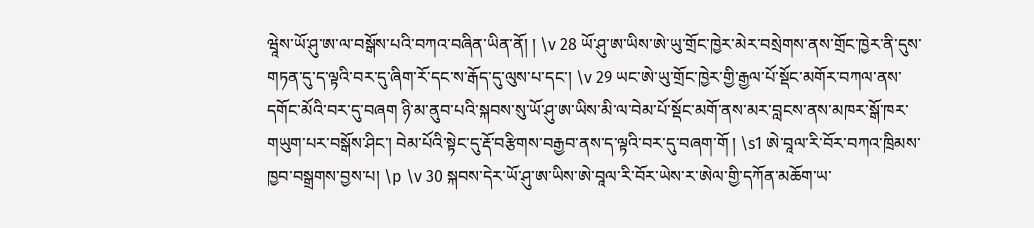ཝཱེས་ཡོ་ཤུ་ཨ་ལ་བསྒོས་པའི་བཀའ་བཞིན་ཡིན་ནོ། ། \v 28 ཡོ་ཤུ་ཨ་ཡིས་ཨེ་ཡུ་གྲོང་ཁྱེར་མེར་བསྲེགས་ནས་གྲོང་ཁྱེར་ནི་དུས་གཏན་དུ་ད་ལྟའི་བར་དུ་ཞིག་རོ་དང་ས་རྒོད་དུ་ལུས་པ་དང་། \v 29 ཡང་ཨེ་ཡུ་གྲོང་ཁྱེར་གྱི་རྒྱལ་པོ་སྡོང་མགོར་བཀལ་ནས་དགོང་མོའི་བར་དུ་བཞག ཉི་མ་ནུབ་པའི་སྐབས་སུ་ཡོ་ཤུ་ཨ་ཡིས་མི་ལ་བེམ་པོ་སྡོང་མགོ་ནས་མར་བླངས་ནས་མཁར་སྒོ་ཁར་གཡུག་པར་བསྒོས་ཤིང་། བེམ་པོའི་སྟེང་དུ་རྡོ་བརྩིགས་བརྒྱབ་ནས་ད་ལྟའི་བར་དུ་བཞག་གོ ། \s1 ཨེ་བཱལ་རི་བོར་བཀའ་ཁྲིམས་ཁྱབ་བསྒྲགས་བྱས་པ། \p \v 30 སྐབས་དེར་ཡོ་ཤུ་ཨ་ཡིས་ཨེ་བཱལ་རི་བོར་ཡེས་ར་ཨེལ་གྱི་དཀོན་མཆོག་ཡ་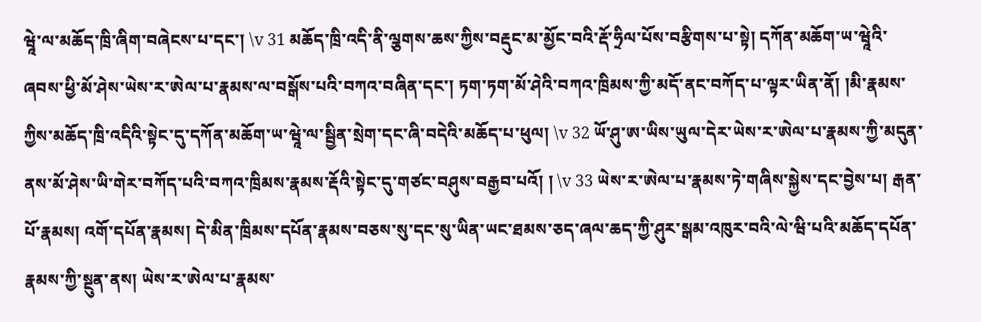ཝཱེ་ལ་མཆོད་ཁྲི་ཞིག་བཞེངས་པ་དང་། \v 31 མཆོད་ཁྲི་འདི་ནི་ལྕགས་ཆས་ཀྱིས་བརྡུང་མ་མྱོང་བའི་རྡོ་ཧྲིལ་པོས་བརྩིགས་པ་སྟེ། དཀོན་མཆོག་ཡ་ཝཱེའི་ཞབས་ཕྱི་མོ་ཤེས་ཡེས་ར་ཨེལ་པ་རྣམས་ལ་བསྒོས་པའི་བཀའ་བཞིན་དང་། ཏག་ཏག་མོ་ཤེའི་བཀའ་ཁྲིམས་ཀྱི་མདོ་ནང་བཀོད་པ་ལྟར་ཡིན་ནོ། །མི་རྣམས་ཀྱིས་མཆོད་ཁྲི་འདིའི་སྟེང་དུ་དཀོན་མཆོག་ཡ་ཝཱེ་ལ་སྦྱིན་སྲེག་དང་ཞི་བདེའི་མཆོད་པ་ཕུལ། \v 32 ཡོ་ཤུ་ཨ་ཡིས་ཡུལ་དེར་ཡེས་ར་ཨེལ་པ་རྣམས་ཀྱི་མདུན་ནས་མོ་ཤེས་ཡི་གེར་བཀོད་པའི་བཀའ་ཁྲིམས་རྣམས་རྡོའི་སྟེང་དུ་གཙང་བཤུས་བརྒྱབ་པའོ། ། \v 33 ཡེས་ར་ཨེལ་པ་རྣམས་ཏེ་གཞིས་སྐྱེས་དང་བྱེས་པ། རྒན་པོ་རྣམས། འགོ་དཔོན་རྣམས། དེ་མིན་ཁྲིམས་དཔོན་རྣམས་བཅས་སུ་དང་སུ་ཡིན་ཡང་ཐམས་ཅད་ཞལ་ཆད་ཀྱི་ཤུར་སྒམ་འཁུར་བའི་ལེ་ཝི་པའི་མཆོད་དཔོན་རྣམས་ཀྱི་སྔུན་ནས། ཡེས་ར་ཨེལ་པ་རྣམས་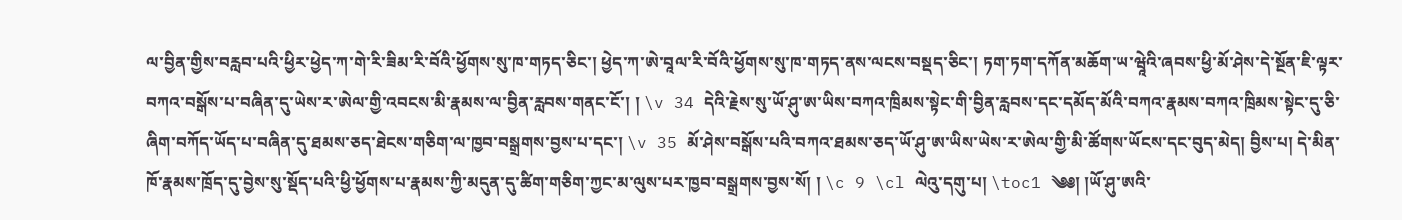ལ་བྱིན་གྱིས་བརླབ་པའི་ཕྱིར་ཕྱེད་ཀ་གེ་རི་ཟིམ་རི་བོའི་ཕྱོགས་སུ་ཁ་གཏད་ཅིང་། ཕྱེད་ཀ་ཨེ་བཱལ་རི་བོའི་ཕྱོགས་སུ་ཁ་གཏད་ནས་ལངས་བསྡད་ཅིང་། ཏག་ཏག་དཀོན་མཆོག་ཡ་ཝཱེའི་ཞབས་ཕྱི་མོ་ཤེས་དེ་སྔོན་ཇི་ལྟར་བཀའ་བསྒོས་པ་བཞིན་དུ་ཡེས་ར་ཨེལ་གྱི་འབངས་མི་རྣམས་ལ་བྱིན་རླབས་གནང་ངོ་། ། \v 34 དེའི་རྗེས་སུ་ཡོ་ཤུ་ཨ་ཡིས་བཀའ་ཁྲིམས་སྟེང་གི་བྱིན་རླབས་དང་དམོད་མོའི་བཀའ་རྣམས་བཀའ་ཁྲིམས་སྟེང་དུ་ཅི་ཞིག་བཀོད་ཡོད་པ་བཞིན་དུ་ཐམས་ཅད་ཐེངས་གཅིག་ལ་ཁྱབ་བསྒྲགས་བྱས་པ་དང་། \v 35 མོ་ཤེས་བསྒོས་པའི་བཀའ་ཐམས་ཅད་ཡོ་ཤུ་ཨ་ཡིས་ཡེས་ར་ཨེལ་གྱི་མི་ཚོགས་ཡོངས་དང་བུད་མེད། བྱིས་པ། དེ་མིན་ཁོ་རྣམས་ཁྲོད་དུ་བྱེས་སུ་སྡོད་པའི་ཕྱི་ཕྱོགས་པ་རྣམས་ཀྱི་མདུན་དུ་ཚིག་གཅིག་ཀྱང་མ་ལུས་པར་ཁྱབ་བསྒྲགས་བྱས་སོ། ། \c 9 \cl ལེའུ་དགུ་པ། \toc1 ༄༅། །ཡོ་ཤུ་ཨའི་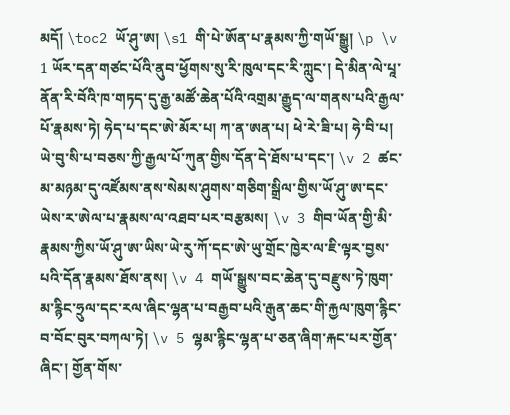མདོ། \toc2 ཡོ་ཤུ་ཨ། \s1 གི་པེ་ཨོན་པ་རྣམས་ཀྱི་གཡོ་སྒྱུ། \p \v 1 ཡོར་དན་གཙང་པོའི་ནུབ་ཕྱོགས་སུ་རི་ཁུལ་དང་རི་ཀླུང་། དེ་མིན་ལེ་པཱ་ནོན་རི་བོའི་ཁ་གཏད་དུ་རྒྱ་མཚོ་ཆེན་པོའི་འགྲམ་རྒྱུད་ལ་གནས་པའི་རྒྱལ་པོ་རྣམས་ཏེ། ཧེད་པ་དང་ཨེ་མོར་པ། ཀ་ན་ཨན་པ། ཕེ་རེ་ཟི་པ། ཧེ་བི་པ། ཡེ་བུ་སི་པ་བཅས་ཀྱི་རྒྱལ་པོ་ཀུན་གྱིས་དོན་དེ་ཐོས་པ་དང་། \v 2 ཚང་མ་མཉམ་དུ་འཛོམས་ནས་སེམས་ཤུགས་གཅིག་སྒྲིལ་གྱིས་ཡོ་ཤུ་ཨ་དང་ཡེས་ར་ཨེལ་པ་རྣམས་ལ་འཐབ་པར་བརྩམས། \v 3 གིབ་ཡོན་གྱི་མི་རྣམས་ཀྱིས་ཡོ་ཤུ་ཨ་ཡིས་ཡེ་རུ་ཀོ་དང་ཨེ་ཡུ་གྲོང་ཁྱེར་ལ་ཇི་ལྟར་བྱས་པའི་དོན་རྣམས་ཐོས་ནས། \v 4 གཡོ་སྒྱུས་བང་ཆེན་དུ་བརྫུས་ཏེ་ཁུག་མ་རྙིང་ཧྲུལ་དང་རལ་ཞིང་ལྷན་པ་བརྒྱབ་པའི་རྒུན་ཆང་གི་རྐྱལ་ཁུག་རྙིང་བ་བོང་བུར་བཀལ་ཏེ། \v 5 ལྷམ་རྙིང་ལྷན་པ་ཅན་ཞིག་རྐང་པར་གྱོན་ཞིང་། གྱོན་གོས་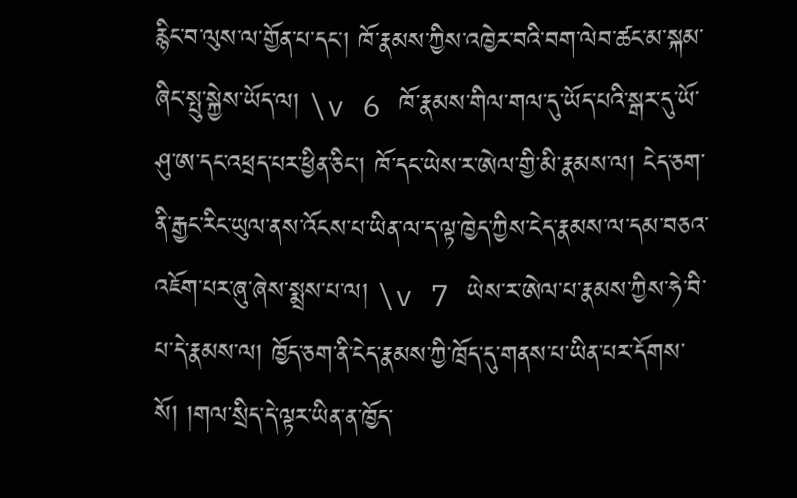རྙིང་བ་ལུས་ལ་གྱོན་པ་དང་། ཁོ་རྣམས་ཀྱིས་འཁྱེར་བའི་བག་ལེབ་ཚང་མ་སྐམ་ཞིང་སྤུ་སྐྱེས་ཡོད་ལ། \v 6 ཁོ་རྣམས་གིལ་གལ་དུ་ཡོད་པའི་སྒར་དུ་ཡོ་ཤུ་ཨ་དང་འཕྲད་པར་ཕྱིན་ཅིང་། ཁོ་དང་ཡེས་ར་ཨེལ་གྱི་མི་རྣམས་ལ། ངེད་ཅག་ནི་རྒྱང་རིང་ཡུལ་ནས་འོངས་པ་ཡིན་ལ་ད་ལྟ་ཁྱེད་ཀྱིས་ངེད་རྣམས་ལ་དམ་བཅའ་འཇོག་པར་ཞུ་ཞེས་སྨྲས་པ་ལ། \v 7 ཡེས་ར་ཨེལ་པ་རྣམས་ཀྱིས་ཧེ་བི་པ་དེ་རྣམས་ལ། ཁྱོད་ཅག་ནི་ངེད་རྣམས་ཀྱི་ཁྲོད་དུ་གནས་པ་ཡིན་པར་དོགས་སོ། །གལ་སྲིད་དེ་ལྟར་ཡིན་ན་ཁྱོད་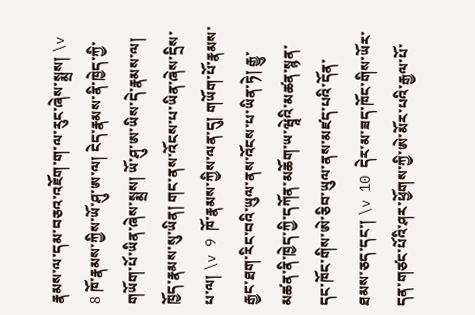རྣམས་ལ་དམ་བཅའ་འཇོག་ག་ལ་རུང་ཞེས་སྨྲས། \v 8 ཁོ་རྣམས་ཀྱིས་ཡོ་ཤུ་ཨ་ལ། ངེད་རྣམས་ནི་ཁྱེད་ཀྱི་གཡོག་པོ་ཡིན་ཞེས་སྨྲས། ཡོ་ཤུ་ཨ་ཡིས་དེ་རྣམས་ལ། ཁྱོད་རྣམས་སུ་ཡིན། གང་ནས་འོངས་པ་ཡིན་ཞེས་དྲིས་པ་ལ། \v 9 ཁོ་རྣམས་ཀྱིས་ལན་དུ། གཡོག་པོ་རྣམས་རྒྱང་ཐག་རིང་བའི་ཡུལ་ནས་འོངས་པ་ཡིན་ཏེ། རྒྱུ་མཚན་ནི་ཁྱེད་ཀྱི་དཀོན་མཆོག་ཡ་ཝཱེའི་མཚན་སྙན་དང་ཁོང་གིས་ཨེ་ཅིབ་ཡུལ་ནས་མཛད་པའི་དོན་ཐམས་ཅད་དང་། \v 10 དེར་མ་ཟད་ཁོང་གིས་ཡོར་དན་གཙང་པོའི་ཤར་ཕྱོགས་ཀྱི་ཨེ་མོར་པའི་རྒྱལ་པོ་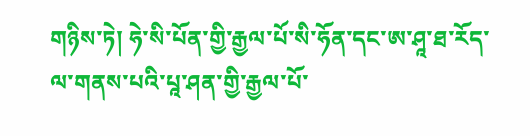གཉིས་ཏེ། ཧེ་སི་པོན་གྱི་རྒྱལ་པོ་སི་ཧོན་དང་ཨ་ཤཱ་ཐ་རོད་ལ་གནས་པའི་པཱ་ཤན་གྱི་རྒྱལ་པོ་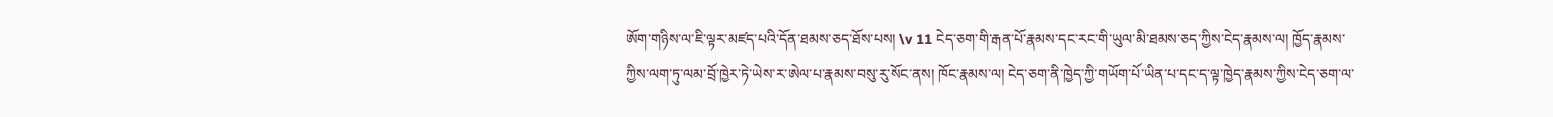ཨོག་གཉིས་ལ་ཇི་ལྟར་མཛད་པའི་དོན་ཐམས་ཅད་ཐོས་པས། \v 11 ངེད་ཅག་གི་རྒན་པོ་རྣམས་དང་རང་གི་ཡུལ་མི་ཐམས་ཅད་ཀྱིས་ངེད་རྣམས་ལ། ཁྱོད་རྣམས་ཀྱིས་ལག་ཏུ་ལམ་བྲོ་ཁྱེར་ཏེ་ཡེས་ར་ཨེལ་པ་རྣམས་བསུ་རུ་སོང་ནས། ཁོང་རྣམས་ལ། ངེད་ཅག་ནི་ཁྱེད་ཀྱི་གཡོག་པོ་ཡིན་པ་དང་ད་ལྟ་ཁྱེད་རྣམས་ཀྱིས་ངེད་ཅག་ལ་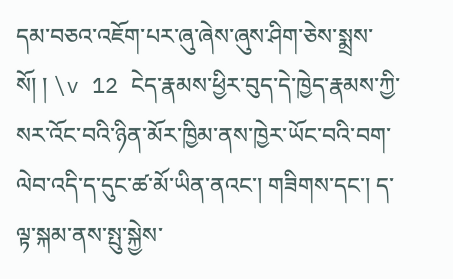དམ་བཅའ་འཇོག་པར་ཞུ་ཞེས་ཞུས་ཤིག་ཅེས་སྨྲས་སོ། ། \v 12 ངེད་རྣམས་ཕྱིར་བུད་དེ་ཁྱེད་རྣམས་ཀྱི་སར་འོང་བའི་ཉིན་མོར་ཁྱིམ་ནས་ཁྱེར་ཡོང་བའི་བག་ལེབ་འདི་ད་དུང་ཚ་མོ་ཡིན་ནའང་། གཟིགས་དང་། ད་ལྟ་སྐམ་ནས་སྤུ་སྐྱེས་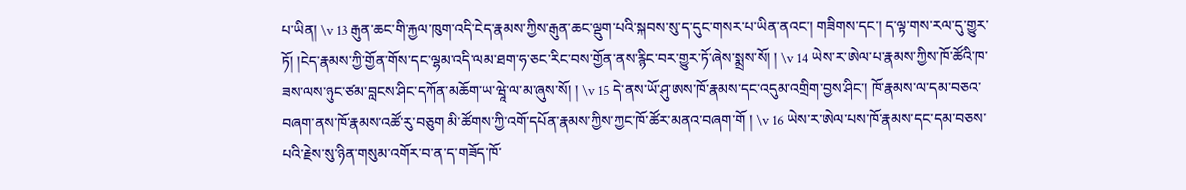པ་ཡིན། \v 13 རྒུན་ཆང་གི་རྐྱལ་ཁུག་འདི་ངེད་རྣམས་ཀྱིས་རྒུན་ཆང་ལྡུག་པའི་སྐབས་སུ་ད་དུང་གསར་པ་ཡིན་ནའང་། གཟིགས་དང་། ད་ལྟ་གས་རལ་དུ་གྱུར་ཏོ། །ངེད་རྣམས་ཀྱི་གྱོན་གོས་དང་ལྷམ་འདི་ལམ་ཐག་ཧ་ཅང་རིང་བས་གྱོན་ནས་རྙིང་བར་གྱུར་ཏོ་ཞེས་སྨྲས་སོ། ། \v 14 ཡེས་ར་ཨེལ་པ་རྣམས་ཀྱིས་ཁོ་ཚོའི་ཁ་ཟས་ལས་ཉུང་ཙམ་བླངས་ཤིང་དཀོན་མཆོག་ཡ་ཝཱེ་ལ་མ་ཞུས་སོ། ། \v 15 དེ་ནས་ཡོ་ཤུ་ཨས་ཁོ་རྣམས་དང་འདུམ་འགྲིག་བྱས་ཤིང་། ཁོ་རྣམས་ལ་དམ་བཅའ་བཞག་ནས་ཁོ་རྣམས་འཚོ་རུ་བཅུག མི་ཚོགས་ཀྱི་འགོ་དཔོན་རྣམས་ཀྱིས་ཀྱང་ཁོ་ཚོར་མནའ་བཞག་གོ ། \v 16 ཡེས་ར་ཨེལ་པས་ཁོ་རྣམས་དང་དམ་བཅས་པའི་རྗེས་སུ་ཉིན་གསུམ་འགོར་བ་ན་ད་གཟོད་ཁོ་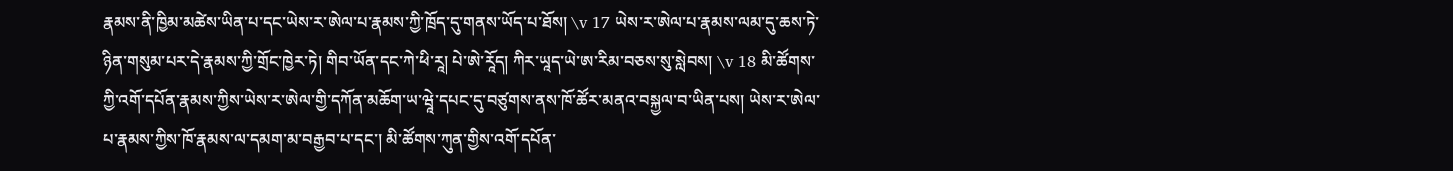རྣམས་ནི་ཁྱིམ་མཚེས་ཡིན་པ་དང་ཡེས་ར་ཨེལ་པ་རྣམས་ཀྱི་ཁྲོད་དུ་གནས་ཡོད་པ་ཐོས། \v 17 ཡེས་ར་ཨེལ་པ་རྣམས་ལམ་དུ་ཆས་ཏེ་ཉིན་གསུམ་པར་དེ་རྣམས་ཀྱི་གྲོང་ཁྱེར་ཏེ། གིབ་ཡོན་དང་ཀེ་ཕི་རཱ། པེ་ཨེ་རཱོད། ཀིར་ཡཱད་ཡེ་ཨ་རིམ་བཅས་སུ་སླེབས། \v 18 མི་ཚོགས་ཀྱི་འགོ་དཔོན་རྣམས་ཀྱིས་ཡེས་ར་ཨེལ་གྱི་དཀོན་མཆོག་ཡ་ཝཱེ་དཔང་དུ་བཙུགས་ནས་ཁོ་ཚོར་མནའ་བསྐྱལ་བ་ཡིན་པས། ཡེས་ར་ཨེལ་པ་རྣམས་ཀྱིས་ཁོ་རྣམས་ལ་དམག་མ་བརྒྱབ་པ་དང་། མི་ཚོགས་ཀུན་གྱིས་འགོ་དཔོན་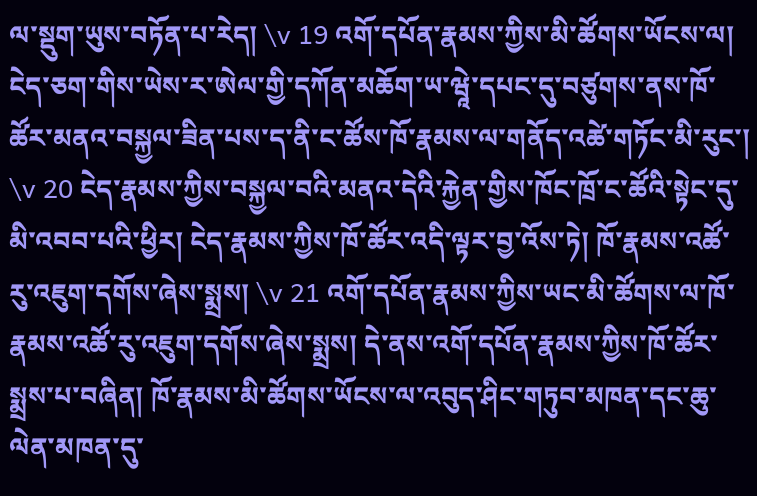ལ་སྡུག་ཡུས་བཏོན་པ་རེད། \v 19 འགོ་དཔོན་རྣམས་ཀྱིས་མི་ཚོགས་ཡོངས་ལ། ངེད་ཅག་གིས་ཡེས་ར་ཨེལ་གྱི་དཀོན་མཆོག་ཡ་ཝཱེ་དཔང་དུ་བཙུགས་ནས་ཁོ་ཚོར་མནའ་བསྐྱལ་ཟིན་པས་ད་ནི་ང་ཚོས་ཁོ་རྣམས་ལ་གནོད་འཚེ་གཏོང་མི་རུང་། \v 20 ངེད་རྣམས་ཀྱིས་བསྐྱལ་བའི་མནའ་དེའི་རྐྱེན་གྱིས་ཁོང་ཁྲོ་ང་ཚོའི་སྟེང་དུ་མི་འབབ་པའི་ཕྱིར། ངེད་རྣམས་ཀྱིས་ཁོ་ཚོར་འདི་ལྟར་བྱ་འོས་ཏེ། ཁོ་རྣམས་འཚོ་རུ་འཇུག་དགོས་ཞེས་སྨྲས། \v 21 འགོ་དཔོན་རྣམས་ཀྱིས་ཡང་མི་ཚོགས་ལ་ཁོ་རྣམས་འཚོ་རུ་འཇུག་དགོས་ཞེས་སྨྲས། དེ་ནས་འགོ་དཔོན་རྣམས་ཀྱིས་ཁོ་ཚོར་སྨྲས་པ་བཞིན། ཁོ་རྣམས་མི་ཚོགས་ཡོངས་ལ་འབུད་ཤིང་གཏུབ་མཁན་དང་ཆུ་ལེན་མཁན་དུ་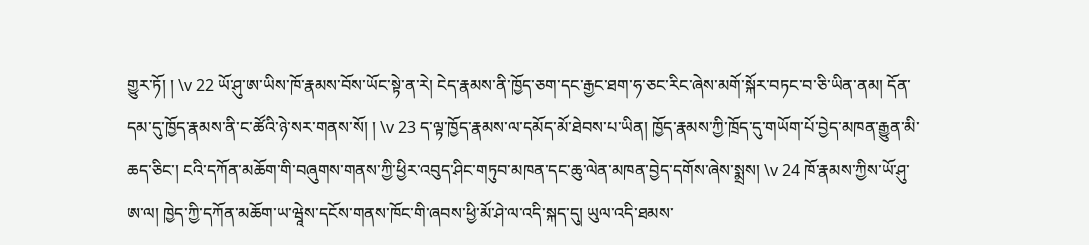གྱུར་ཏོ། ། \v 22 ཡོ་ཤུ་ཨ་ཡིས་ཁོ་རྣམས་བོས་ཡོང་སྟེ་ན་རེ། ངེད་རྣམས་ནི་ཁྱོད་ཅག་དང་རྒྱང་ཐག་ཧ་ཅང་རིང་ཞེས་མགོ་སྐོར་བཏང་བ་ཅི་ཡིན་ནམ། དོན་དམ་དུ་ཁྱོད་རྣམས་ནི་ང་ཚོའི་ཉེ་སར་གནས་སོ། ། \v 23 ད་ལྟ་ཁྱོད་རྣམས་ལ་དམོད་མོ་ཐེབས་པ་ཡིན། ཁྱོད་རྣམས་ཀྱི་ཁྲོད་དུ་གཡོག་པོ་བྱེད་མཁན་རྒྱུན་མི་ཆད་ཅིང་། ངའི་དཀོན་མཆོག་གི་བཞུགས་གནས་ཀྱི་ཕྱིར་འབུད་ཤིང་གཏུབ་མཁན་དང་ཆུ་ལེན་མཁན་བྱེད་དགོས་ཞེས་སྨྲས། \v 24 ཁོ་རྣམས་ཀྱིས་ཡོ་ཤུ་ཨ་ལ། ཁྱེད་ཀྱི་དཀོན་མཆོག་ཡ་ཝཱེས་དངོས་གནས་ཁོང་གི་ཞབས་ཕྱི་མོ་ཤེ་ལ་འདི་སྐད་དུ། ཡུལ་འདི་ཐམས་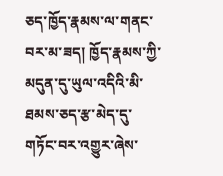ཅད་ཁྱོད་རྣམས་ལ་གནང་བར་མ་ཟད། ཁྱོད་རྣམས་ཀྱི་མདུན་དུ་ཡུལ་འདིའི་མི་ཐམས་ཅད་རྩ་མེད་དུ་གཏོང་བར་འགྱུར་ཞེས་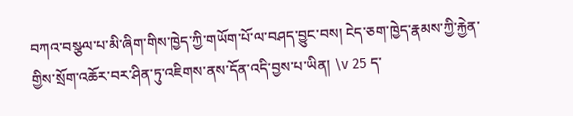བཀའ་བསྩལ་པ་མི་ཞིག་གིས་ཁྱེད་ཀྱི་གཡོག་པོ་ལ་བཤད་བྱུང་བས། ངེད་ཅག་ཁྱེད་རྣམས་ཀྱི་རྐྱེན་གྱིས་སྲོག་འཆོར་བར་ཤིན་ཏུ་འཇིགས་ནས་དོན་འདི་བྱས་པ་ཡིན། \v 25 ད་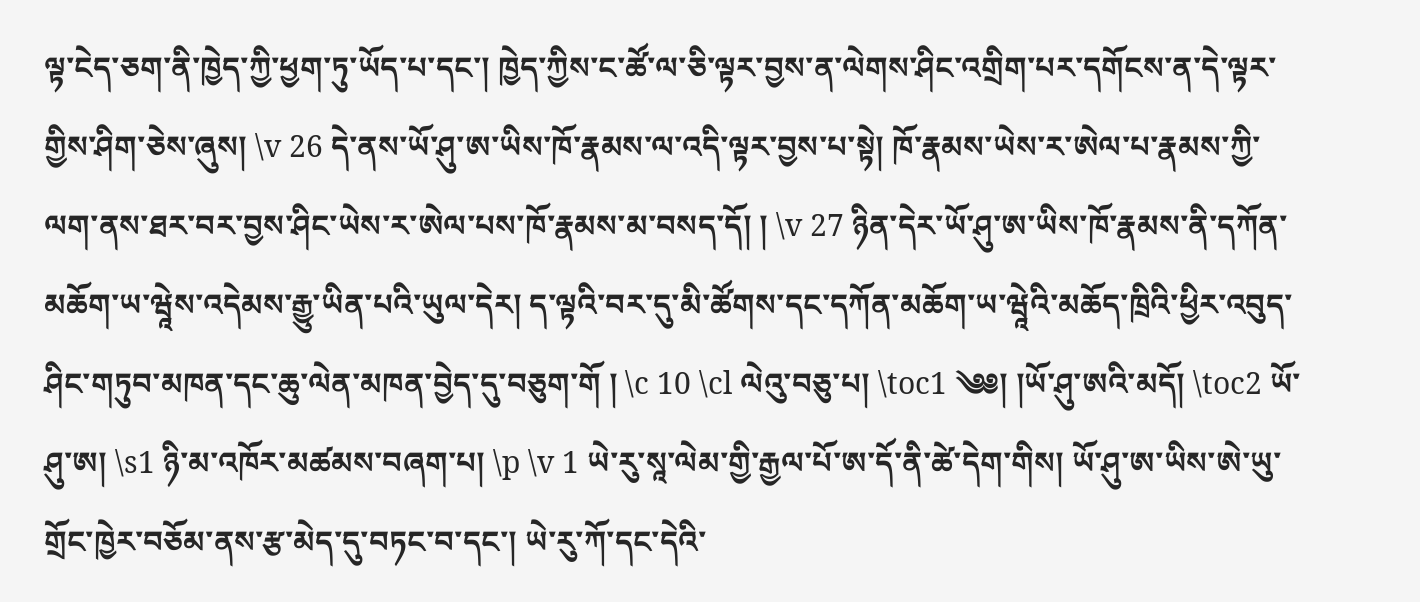ལྟ་ངེད་ཅག་ནི་ཁྱེད་ཀྱི་ཕྱག་ཏུ་ཡོད་པ་དང་། ཁྱེད་ཀྱིས་ང་ཚོ་ལ་ཅི་ལྟར་བྱས་ན་ལེགས་ཤིང་འགྲིག་པར་དགོངས་ན་དེ་ལྟར་གྱིས་ཤིག་ཅེས་ཞུས། \v 26 དེ་ནས་ཡོ་ཤུ་ཨ་ཡིས་ཁོ་རྣམས་ལ་འདི་ལྟར་བྱས་པ་སྟེ། ཁོ་རྣམས་ཡེས་ར་ཨེལ་པ་རྣམས་ཀྱི་ལག་ནས་ཐར་བར་བྱས་ཤིང་ཡེས་ར་ཨེལ་པས་ཁོ་རྣམས་མ་བསད་དོ། ། \v 27 ཉིན་དེར་ཡོ་ཤུ་ཨ་ཡིས་ཁོ་རྣམས་ནི་དཀོན་མཆོག་ཡ་ཝཱེས་འདེམས་རྒྱུ་ཡིན་པའི་ཡུལ་དེར། ད་ལྟའི་བར་དུ་མི་ཚོགས་དང་དཀོན་མཆོག་ཡ་ཝཱེའི་མཆོད་ཁྲིའི་ཕྱིར་འབུད་ཤིང་གཏུབ་མཁན་དང་ཆུ་ལེན་མཁན་བྱེད་དུ་བཅུག་གོ ། \c 10 \cl ལེའུ་བཅུ་པ། \toc1 ༄༅། །ཡོ་ཤུ་ཨའི་མདོ། \toc2 ཡོ་ཤུ་ཨ། \s1 ཉི་མ་འཁོར་མཚམས་བཞག་པ། \p \v 1 ཡེ་རུ་སཱ་ལེམ་གྱི་རྒྱལ་པོ་ཨ་དོ་ནི་ཚེ་དེག་གིས། ཡོ་ཤུ་ཨ་ཡིས་ཨེ་ཡུ་གྲོང་ཁྱེར་བཅོམ་ནས་རྩ་མེད་དུ་བཏང་བ་དང་། ཡེ་རུ་ཀོ་དང་དེའི་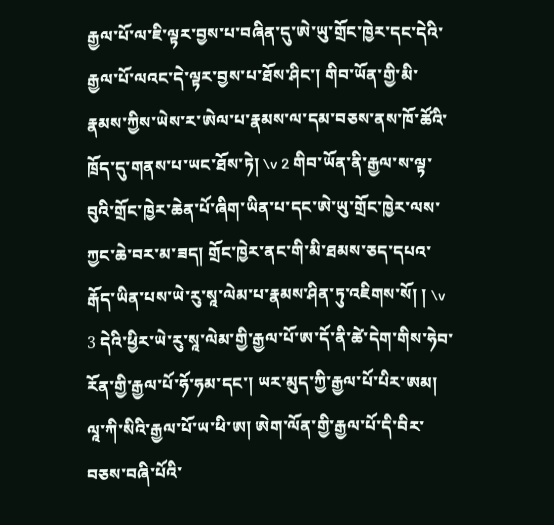རྒྱལ་པོ་ལ་ཇི་ལྟར་བྱས་པ་བཞིན་དུ་ཨེ་ཡུ་གྲོང་ཁྱེར་དང་དེའི་རྒྱལ་པོ་ལའང་དེ་ལྟར་བྱས་པ་ཐོས་ཤིང་། གིབ་ཡོན་གྱི་མི་རྣམས་ཀྱིས་ཡེས་ར་ཨེལ་པ་རྣམས་ལ་དམ་བཅས་ནས་ཁོ་ཚོའི་ཁྲོད་དུ་གནས་པ་ཡང་ཐོས་ཏེ། \v 2 གིབ་ཡོན་ནི་རྒྱལ་ས་ལྟ་བུའི་གྲོང་ཁྱེར་ཆེན་པོ་ཞིག་ཡིན་པ་དང་ཨེ་ཡུ་གྲོང་ཁྱེར་ལས་ཀྱང་ཆེ་བར་མ་ཟད། གྲོང་ཁྱེར་ནང་གི་མི་ཐམས་ཅད་དཔའ་རྒོད་ཡིན་པས་ཡེ་རུ་སཱ་ལེམ་པ་རྣམས་ཤིན་ཏུ་འཇིགས་སོ། ། \v 3 དེའི་ཕྱིར་ཡེ་རུ་སཱ་ལེམ་གྱི་རྒྱལ་པོ་ཨ་དོ་ནི་ཚེ་དེག་གིས་ཧེབ་རོན་གྱི་རྒྱལ་པོ་ཧོ་ཧམ་དང་། ཡར་མུད་ཀྱི་རྒྱལ་པོ་པིར་ཨམ། ལཱ་ཀི་སིའི་རྒྱལ་པོ་ཡ་ཕི་ཨ། ཨེག་ལོན་གྱི་རྒྱལ་པོ་དི་བིར་བཅས་བཞི་པོའི་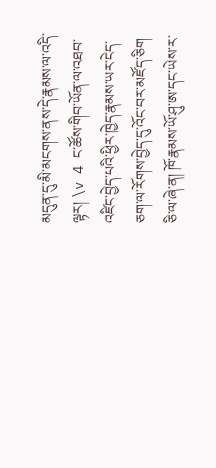མདུན་དུ་མི་མངགས་ནས་དེ་རྣམས་ལ་འདི་ལྟར། \v 4 ང་ཚོས་གིབ་ཡོན་ལ་འཐབ་འཛིང་བྱེད་པའི་ཕྱིར་ཁྱེད་རྣམས་ཡར་ངེད་ཅག་ལ་རོགས་བྱེད་དུ་འོང་བར་མཛོད་ཅིག ཅི་ལ་ཞེ་ན། ཁོ་རྣམས་ཡོ་ཤུ་ཨ་དང་ཡེས་ར་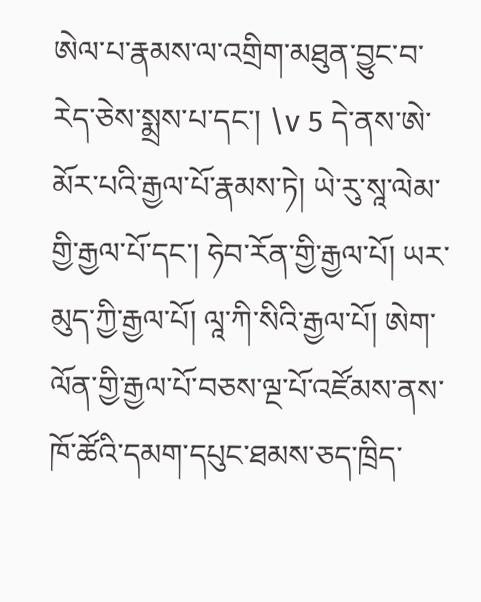ཨེལ་པ་རྣམས་ལ་འགྲིག་མཐུན་བྱུང་བ་རེད་ཅེས་སྨྲས་པ་དང་། \v 5 དེ་ནས་ཨེ་མོར་པའི་རྒྱལ་པོ་རྣམས་ཏེ། ཡེ་རུ་སཱ་ལེམ་གྱི་རྒྱལ་པོ་དང་། ཧེབ་རོན་གྱི་རྒྱལ་པོ། ཡར་མུད་ཀྱི་རྒྱལ་པོ། ལཱ་ཀི་སིའི་རྒྱལ་པོ། ཨེག་ལོན་གྱི་རྒྱལ་པོ་བཅས་ལྔ་པོ་འཛོམས་ནས་ཁོ་ཚོའི་དམག་དཔུང་ཐམས་ཅད་ཁྲིད་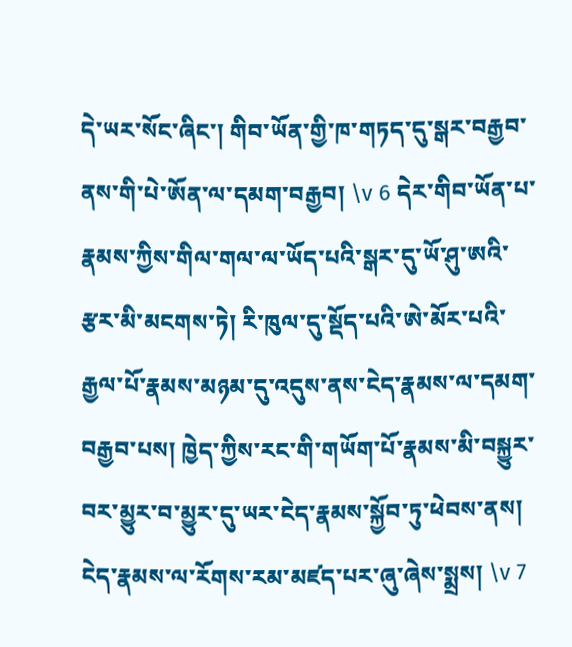དེ་ཡར་སོང་ཞིང་། གིབ་ཡོན་གྱི་ཁ་གཏད་དུ་སྒར་བརྒྱབ་ནས་གི་པེ་ཨོན་ལ་དམག་བརྒྱབ། \v 6 དེར་གིབ་ཡོན་པ་རྣམས་ཀྱིས་གིལ་གལ་ལ་ཡོད་པའི་སྒར་དུ་ཡོ་ཤུ་ཨའི་རྩར་མི་མངགས་ཏེ། རི་ཁུལ་དུ་སྡོད་པའི་ཨེ་མོར་པའི་རྒྱལ་པོ་རྣམས་མཉམ་དུ་འདུས་ནས་ངེད་རྣམས་ལ་དམག་བརྒྱབ་པས། ཁྱེད་ཀྱིས་རང་གི་གཡོག་པོ་རྣམས་མི་བསྐྱུར་བར་མྱུར་བ་མྱུར་དུ་ཡར་ངེད་རྣམས་སྐྱོབ་ཏུ་ཕེབས་ནས། ངེད་རྣམས་ལ་རོགས་རམ་མཛད་པར་ཞུ་ཞེས་སྨྲས། \v 7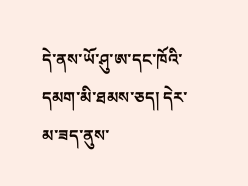དེ་ནས་ཡོ་ཤུ་ཨ་དང་ཁོའི་དམག་མི་ཐམས་ཅད། དེར་མ་ཟད་ནུས་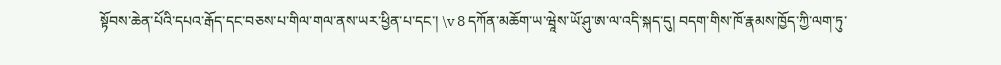སྟོབས་ཆེན་པོའི་དཔའ་རྒོད་དང་བཅས་པ་གིལ་གལ་ནས་ཡར་ཕྱིན་པ་དང་། \v 8 དཀོན་མཆོག་ཡ་ཝཱེས་ཡོ་ཤུ་ཨ་ལ་འདི་སྐད་དུ། བདག་གིས་ཁོ་རྣམས་ཁྱོད་ཀྱི་ལག་ཏུ་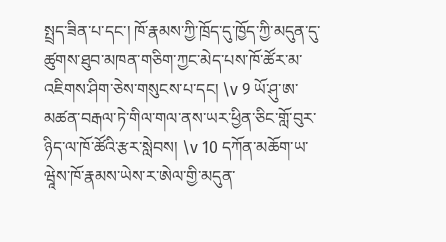སྤྲད་ཟིན་པ་དང་། ཁོ་རྣམས་ཀྱི་ཁྲོད་དུ་ཁྱོད་ཀྱི་མདུན་དུ་ཚུགས་ཐུབ་མཁན་གཅིག་ཀྱང་མེད་པས་ཁོ་ཚོར་མ་འཇིགས་ཤིག་ཅེས་གསུངས་པ་དང། \v 9 ཡོ་ཤུ་ཨ་མཚན་བརྒལ་ཏེ་གིལ་གལ་ནས་ཡར་ཕྱིན་ཅིང་གློ་བུར་ཉིད་ལ་ཁོ་ཚོའི་རྩར་སླེབས། \v 10 དཀོན་མཆོག་ཡ་ཝཱེས་ཁོ་རྣམས་ཡེས་ར་ཨེལ་གྱི་མདུན་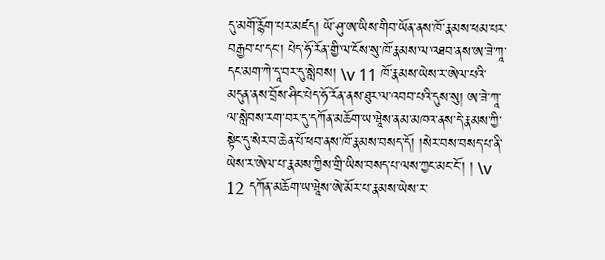དུ་མགོ་རྙོག་པར་མཛད། ཡོ་ཤུ་ཨ་ཡིས་གིབ་ཡོན་ནས་ཁོ་རྣམས་ཕམ་པར་བརྒྱབ་པ་དང་། པེད་ཧོ་རོན་གྱི་ལ་ངོས་སུ་ཁོ་རྣམས་ལ་འཐབ་ནས་ཨ་ཟེ་ཀཱ་དང་མག་ཀེ་དཱ་བར་དུ་སླེབས། \v 11 ཁོ་རྣམས་ཡེས་ར་ཨེལ་པའི་མདུན་ནས་བྲོས་ཤིང་པེད་ཧོ་རོན་ནས་ཐུར་ལ་འབབ་པའི་དུས་སུ། ཨ་ཟེ་ཀཱ་ལ་སླེབས་རག་བར་དུ་དཀོན་མཆོག་ཡ་ཝཱེས་ནམ་མཁའ་ནས་དེ་རྣམས་ཀྱི་སྟེང་དུ་སེར་བ་ཆེན་པོ་ཕབ་ནས་ཁོ་རྣམས་བསད་དོ། །སེར་བས་བསད་པ་ནི་ཡེས་ར་ཨེལ་པ་རྣམས་ཀྱིས་གྲི་ཡིས་བསད་པ་ལས་ཀྱང་མང་ངོ་། ། \v 12 དཀོན་མཆོག་ཡ་ཝཱེས་ཨེ་མོར་པ་རྣམས་ཡེས་ར་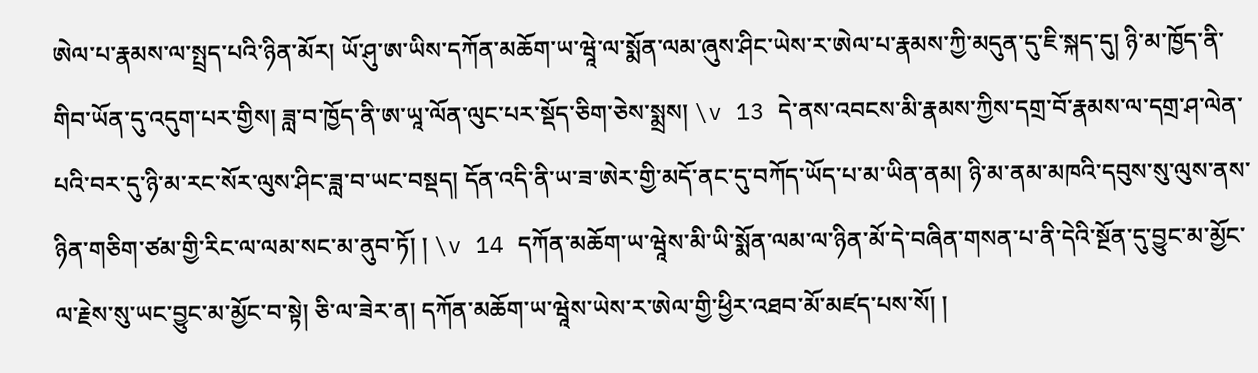ཨེལ་པ་རྣམས་ལ་སྤྲད་པའི་ཉིན་མོར། ཡོ་ཤུ་ཨ་ཡིས་དཀོན་མཆོག་ཡ་ཝཱེ་ལ་སྨོན་ལམ་ཞུས་ཤིང་ཡེས་ར་ཨེལ་པ་རྣམས་ཀྱི་མདུན་དུ་ཇི་སྐད་དུ། ཉི་མ་ཁྱོད་ནི་གིབ་ཡོན་དུ་འདུག་པར་གྱིས། ཟླ་བ་ཁྱོད་ནི་ཨ་ཡཱ་ལོན་ལུང་པར་སྡོད་ཅིག་ཅེས་སྨྲས། \v 13 དེ་ནས་འབངས་མི་རྣམས་ཀྱིས་དགྲ་བོ་རྣམས་ལ་དགྲ་ཤ་ལེན་པའི་བར་དུ་ཉི་མ་རང་སོར་ལུས་ཤིང་ཟླ་བ་ཡང་བསྡད། དོན་འདི་ནི་ཡ་ཟ་ཨེར་གྱི་མདོ་ནང་དུ་བཀོད་ཡོད་པ་མ་ཡིན་ནམ། ཉི་མ་ནམ་མཁའི་དབུས་སུ་ལུས་ནས་ཉིན་གཅིག་ཙམ་གྱི་རིང་ལ་ལམ་སང་མ་ནུབ་ཏོ། ། \v 14 དཀོན་མཆོག་ཡ་ཝཱེས་མི་ཡི་སྨོན་ལམ་ལ་ཉིན་མོ་དེ་བཞིན་གསན་པ་ནི་དེའི་སྔོན་དུ་བྱུང་མ་མྱོང་ལ་རྗེས་སུ་ཡང་བྱུང་མ་མྱོང་བ་སྟེ། ཅི་ལ་ཟེར་ན། དཀོན་མཆོག་ཡ་ཝཱེས་ཡེས་ར་ཨེལ་གྱི་ཕྱིར་འཐབ་མོ་མཛད་པས་སོ། །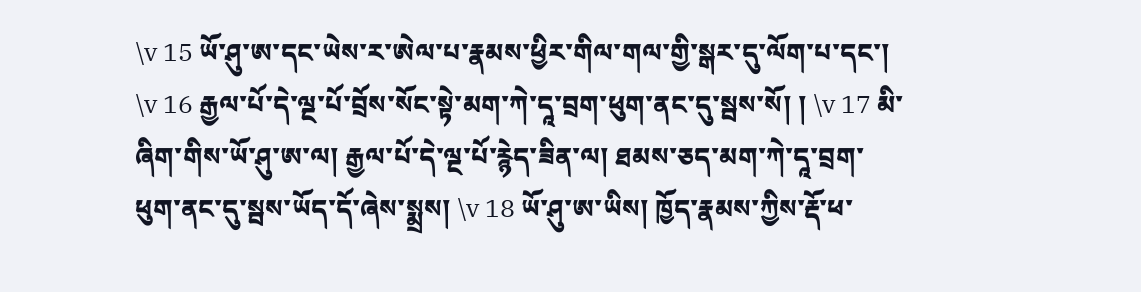\v 15 ཡོ་ཤུ་ཨ་དང་ཡེས་ར་ཨེལ་པ་རྣམས་ཕྱིར་གིལ་གལ་གྱི་སྒར་དུ་ལོག་པ་དང་། \v 16 རྒྱལ་པོ་དེ་ལྔ་པོ་བྲོས་སོང་སྟེ་མག་ཀེ་དཱ་བྲག་ཕུག་ནང་དུ་སྦས་སོ། ། \v 17 མི་ཞིག་གིས་ཡོ་ཤུ་ཨ་ལ། རྒྱལ་པོ་དེ་ལྔ་པོ་རྙེད་ཟིན་ལ། ཐམས་ཅད་མག་ཀེ་དཱ་བྲག་ཕུག་ནང་དུ་སྦས་ཡོད་དོ་ཞེས་སྨྲས། \v 18 ཡོ་ཤུ་ཨ་ཡིས། ཁྱོད་རྣམས་ཀྱིས་རྡོ་ཕ་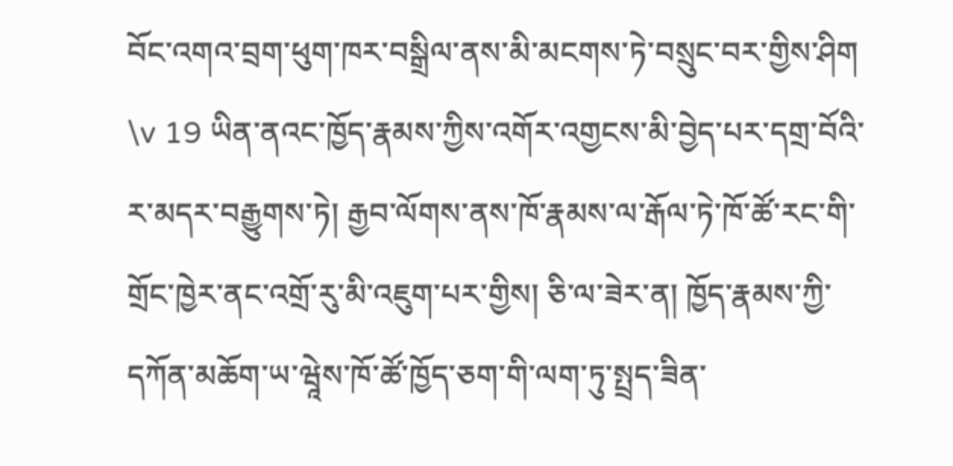བོང་འགའ་བྲག་ཕུག་ཁར་བསྒྲིལ་ནས་མི་མངགས་ཏེ་བསྲུང་བར་གྱིས་ཤིག \v 19 ཡིན་ནའང་ཁྱོད་རྣམས་ཀྱིས་འགོར་འགྱངས་མི་བྱེད་པར་དགྲ་བོའི་ར་མདར་བརྒྱུགས་ཏེ། རྒྱབ་ལོགས་ནས་ཁོ་རྣམས་ལ་རྒོལ་ཏེ་ཁོ་ཚོ་རང་གི་གྲོང་ཁྱེར་ནང་འགྲོ་རུ་མི་འཇུག་པར་གྱིས། ཅི་ལ་ཟེར་ན། ཁྱོད་རྣམས་ཀྱི་དཀོན་མཆོག་ཡ་ཝཱེས་ཁོ་ཚོ་ཁྱོད་ཅག་གི་ལག་ཏུ་སྤྲད་ཟིན་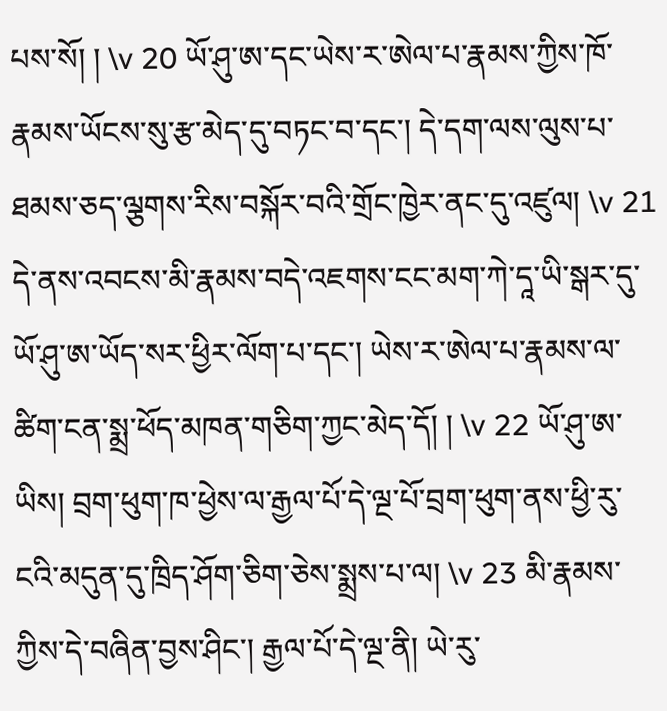པས་སོ། ། \v 20 ཡོ་ཤུ་ཨ་དང་ཡེས་ར་ཨེལ་པ་རྣམས་ཀྱིས་ཁོ་རྣམས་ཡོངས་སུ་རྩ་མེད་དུ་བཏང་བ་དང་། དེ་དག་ལས་ལུས་པ་ཐམས་ཅད་ལྕགས་རིས་བསྐོར་བའི་གྲོང་ཁྱེར་ནང་དུ་འཛུལ། \v 21 དེ་ནས་འབངས་མི་རྣམས་བདེ་འཇགས་ངང་མག་ཀེ་དཱ་ཡི་སྒར་དུ་ཡོ་ཤུ་ཨ་ཡོད་སར་ཕྱིར་ལོག་པ་དང་། ཡེས་ར་ཨེལ་པ་རྣམས་ལ་ཚིག་ངན་སྨྲ་ཕོད་མཁན་གཅིག་ཀྱང་མེད་དོ། ། \v 22 ཡོ་ཤུ་ཨ་ཡིས། བྲག་ཕུག་ཁ་ཕྱེས་ལ་རྒྱལ་པོ་དེ་ལྔ་པོ་བྲག་ཕུག་ནས་ཕྱི་རུ་ངའི་མདུན་དུ་ཁྲིད་ཤོག་ཅིག་ཅེས་སྨྲས་པ་ལ། \v 23 མི་རྣམས་ཀྱིས་དེ་བཞིན་བྱས་ཤིང་། རྒྱལ་པོ་དེ་ལྔ་ནི། ཡེ་རུ་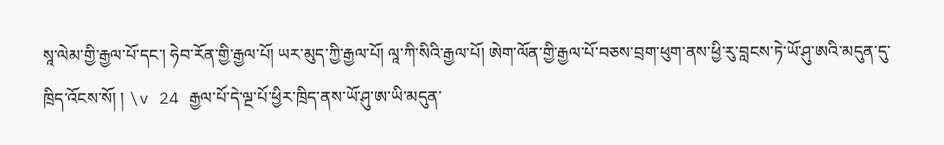སཱ་ལེམ་གྱི་རྒྱལ་པོ་དང་། ཧེབ་རོན་གྱི་རྒྱལ་པོ། ཡར་མུད་ཀྱི་རྒྱལ་པོ། ལཱ་ཀི་སིའི་རྒྱལ་པོ། ཨེག་ལོན་གྱི་རྒྱལ་པོ་བཅས་བྲག་ཕུག་ནས་ཕྱི་རུ་བླངས་ཏེ་ཡོ་ཤུ་ཨའི་མདུན་དུ་ཁྲིད་འོངས་སོ། ། \v 24 རྒྱལ་པོ་དེ་ལྔ་པོ་ཕྱིར་ཁྲིད་ནས་ཡོ་ཤུ་ཨ་ཡི་མདུན་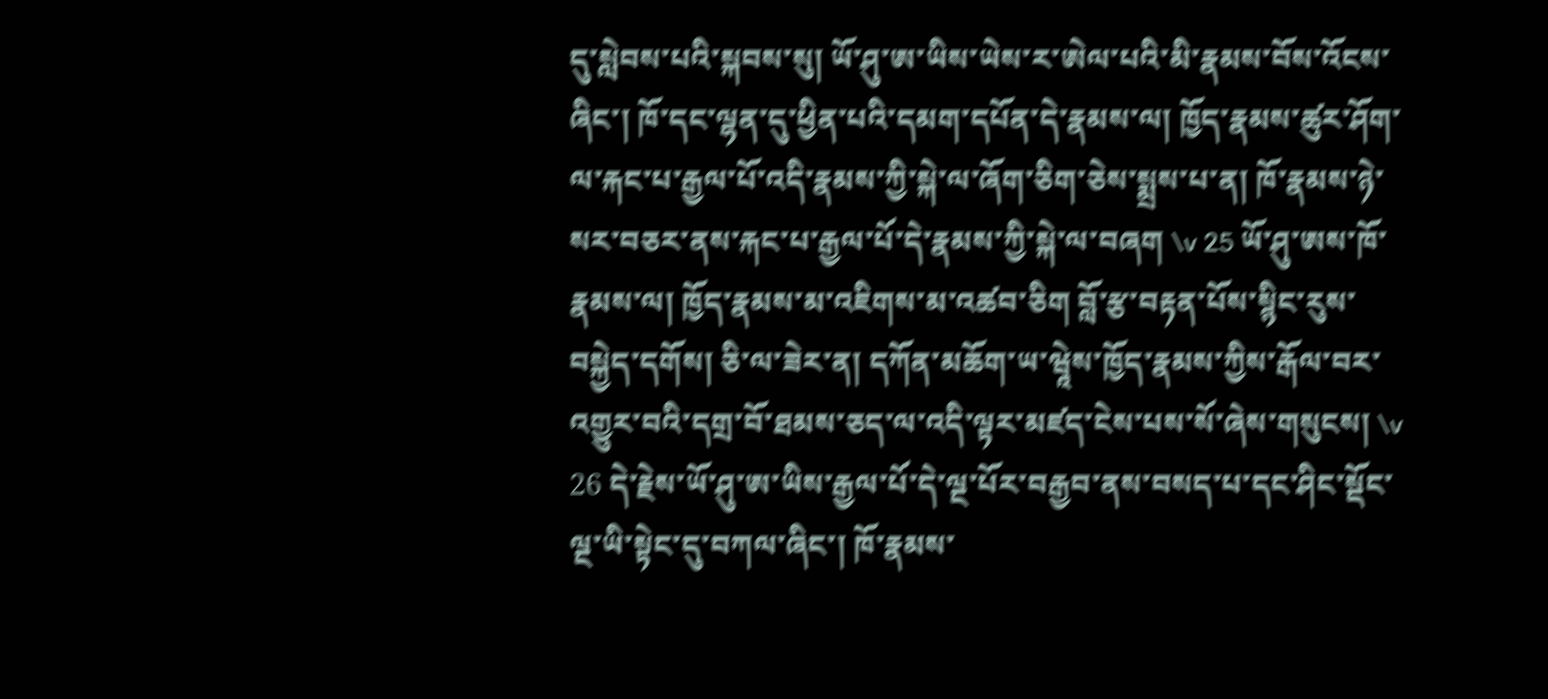དུ་སླེབས་པའི་སྐབས་སུ། ཡོ་ཤུ་ཨ་ཡིས་ཡེས་ར་ཨེལ་པའི་མི་རྣམས་བོས་འོངས་ཞིང་། ཁོ་དང་ལྷན་དུ་ཕྱིན་པའི་དམག་དཔོན་དེ་རྣམས་ལ། ཁྱོད་རྣམས་ཚུར་ཤོག་ལ་རྐང་པ་རྒྱལ་པོ་འདི་རྣམས་ཀྱི་སྐེ་ལ་ཞོག་ཅིག་ཅེས་སྨྲས་པ་ན། ཁོ་རྣམས་ཉེ་སར་བཅར་ནས་རྐང་པ་རྒྱལ་པོ་དེ་རྣམས་ཀྱི་སྐེ་ལ་བཞག \v 25 ཡོ་ཤུ་ཨས་ཁོ་རྣམས་ལ། ཁྱོད་རྣམས་མ་འཇིགས་མ་འཚབ་ཅིག བློ་རྩ་བརྟན་པོས་སྙིང་རུས་བསྐྱེད་དགོས། ཅི་ལ་ཟེར་ན། དཀོན་མཆོག་ཡ་ཝཱེས་ཁྱོད་རྣམས་ཀྱིས་རྒོལ་བར་འགྱུར་བའི་དགྲ་བོ་ཐམས་ཅད་ལ་འདི་ལྟར་མཛད་ངེས་པས་སོ་ཞེས་གསུངས། \v 26 དེ་རྗེས་ཡོ་ཤུ་ཨ་ཡིས་རྒྱལ་པོ་དེ་ལྔ་པོར་བརྒྱབ་ནས་བསད་པ་དང་ཤིང་སྡོང་ལྔ་ཡི་སྟེང་དུ་བཀལ་ཞིང་། ཁོ་རྣམས་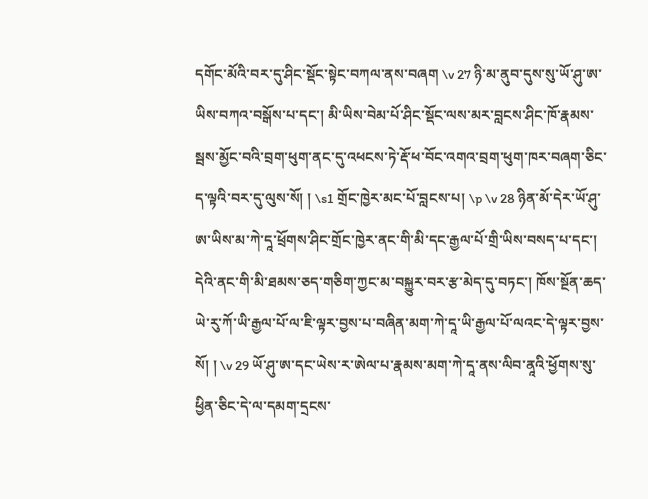དགོང་མོའི་བར་དུ་ཤིང་སྡོང་སྟེང་བཀལ་ནས་བཞག \v 27 ཉི་མ་ནུབ་དུས་སུ་ཡོ་ཤུ་ཨ་ཡིས་བཀའ་བསྒོས་པ་དང་། མི་ཡིས་བེམ་པོ་ཤིང་སྡོང་ལས་མར་བླངས་ཤིང་ཁོ་རྣམས་སྦས་མྱོང་བའི་བྲག་ཕུག་ནང་དུ་འཕངས་ཏེ་རྡོ་ཕ་བོང་འགའ་བྲག་ཕུག་ཁར་བཞག་ཅིང་ད་ལྟའི་བར་དུ་ལུས་སོ། ། \s1 གྲོང་ཁྱེར་མང་པོ་བླངས་པ། \p \v 28 ཉིན་མོ་དེར་ཡོ་ཤུ་ཨ་ཡིས་མ་ཀེ་དཱ་ཕྲོགས་ཤིང་གྲོང་ཁྱེར་ནང་གི་མི་དང་རྒྱལ་པོ་གྲི་ཡིས་བསད་པ་དང་། དེའི་ནང་གི་མི་ཐམས་ཅད་གཅིག་ཀྱང་མ་བསྐྱུར་བར་རྩ་མེད་དུ་བཏང་། ཁོས་སྔོན་ཆད་ཡེ་རུ་ཀོ་ཡི་རྒྱལ་པོ་ལ་ཇི་ལྟར་བྱས་པ་བཞིན་མག་ཀེ་དཱ་ཡི་རྒྱལ་པོ་ལའང་དེ་ལྟར་བྱས་སོ། ། \v 29 ཡོ་ཤུ་ཨ་དང་ཡེས་ར་ཨེལ་པ་རྣམས་མག་ཀེ་དཱ་ནས་ལིབ་ནཱའི་ཕྱོགས་སུ་ཕྱིན་ཅིང་དེ་ལ་དམག་དྲངས་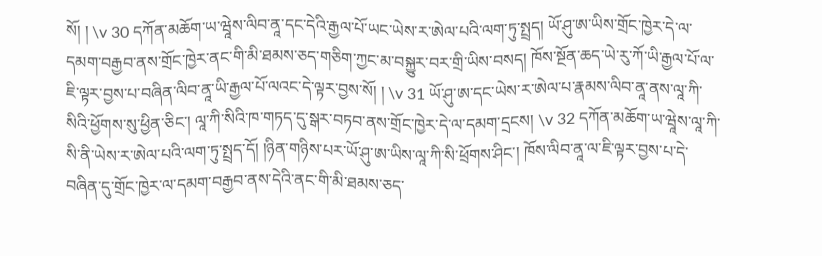སོ། ། \v 30 དཀོན་མཆོག་ཡ་ཝཱེས་ལིབ་ནཱ་དང་དེའི་རྒྱལ་པོ་ཡང་ཡེས་ར་ཨེལ་པའི་ལག་ཏུ་སྤྲད། ཡོ་ཤུ་ཨ་ཡིས་གྲོང་ཁྱེར་དེ་ལ་དམག་བརྒྱབ་ནས་གྲོང་ཁྱེར་ནང་གི་མི་ཐམས་ཅད་གཅིག་ཀྱང་མ་བསྐྱུར་བར་གྲི་ཡིས་བསད། ཁོས་སྔོན་ཆད་ཡེ་རུ་ཀོ་ཡི་རྒྱལ་པོ་ལ་ཇི་ལྟར་བྱས་པ་བཞིན་ལིབ་ནཱ་ཡི་རྒྱལ་པོ་ལའང་དེ་ལྟར་བྱས་སོ། ། \v 31 ཡོ་ཤུ་ཨ་དང་ཡེས་ར་ཨེལ་པ་རྣམས་ལིབ་ནཱ་ནས་ལཱ་ཀི་སིའི་ཕྱོགས་སུ་ཕྱིན་ཅིང་། ལཱ་ཀི་སིའི་ཁ་གཏད་དུ་སྒར་བཏབ་ནས་གྲོང་ཁྱེར་དེ་ལ་དམག་དྲངས། \v 32 དཀོན་མཆོག་ཡ་ཝཱེས་ལཱ་ཀི་སི་ནི་ཡེས་ར་ཨེལ་པའི་ལག་ཏུ་སྤྲད་དོ། །ཉིན་གཉིས་པར་ཡོ་ཤུ་ཨ་ཡིས་ལཱ་ཀི་སི་ཕྲོགས་ཤིང་། ཁོས་ལིབ་ནཱ་ལ་ཇི་ལྟར་བྱས་པ་དེ་བཞིན་དུ་གྲོང་ཁྱེར་ལ་དམག་བརྒྱབ་ནས་དེའི་ནང་གི་མི་ཐམས་ཅད་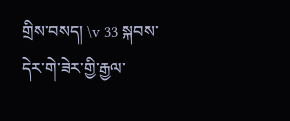གྲིས་བསད། \v 33 སྐབས་དེར་གེ་ཟེར་གྱི་རྒྱལ་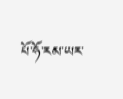པོ་ཧོ་རམ་ཡར་